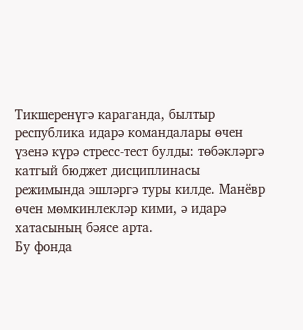Тикшеренүгә караганда, былтыр республика идарә командалары өчен үзенә күрә стресс-тест булды: төбәкләргә катгый бюджет дисциплинасы режимында эшләргә туры килде. Манёвр өчен мөмкинлекләр кими, ә идарә хатасының бәясе арта.
Бу фонда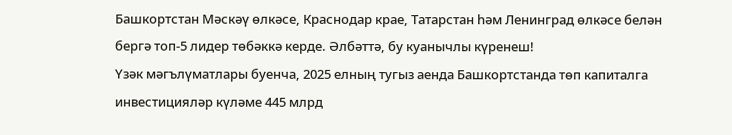Башкортстан Мәскәү өлкәсе, Краснодар крае, Татарстан һәм Ленинград өлкәсе белән бергә топ-5 лидер төбәккә керде. Әлбәттә, бу куанычлы күренеш!
Үзәк мәгълүматлары буенча, 2025 елның тугыз аенда Башкортстанда төп капиталга инвестицияләр күләме 445 млрд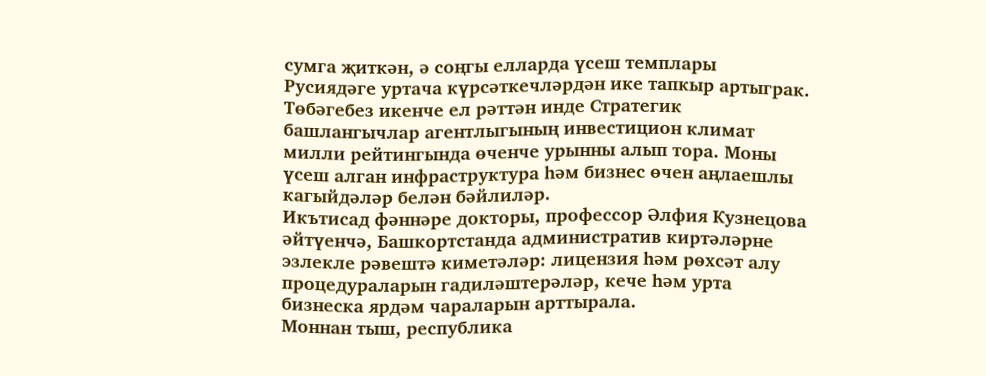сумга җиткән, ә соңгы елларда үсеш темплары Русиядәге уртача күрсәткечләрдән ике тапкыр артыграк.
Төбәгебез икенче ел рәттән инде Стратегик башлангычлар агентлыгының инвестицион климат милли рейтингында өченче урынны алып тора. Моны үсеш алган инфраструктура һәм бизнес өчен аңлаешлы кагыйдәләр белән бәйлиләр.
Икътисад фәннәре докторы, профессор Әлфия Кузнецова әйтүенчә, Башкортстанда административ киртәләрне эзлекле рәвештә киметәләр: лицензия һәм рөхсәт алу процедураларын гадиләштерәләр, кече һәм урта бизнеска ярдәм чараларын арттырала.
Моннан тыш, республика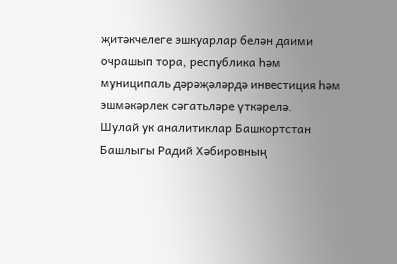җитәкчелеге эшкуарлар белән даими очрашып тора, республика һәм муниципаль дәрәҗәләрдә инвестиция һәм эшмәкәрлек сәгатьләре үткәрелә.
Шулай ук аналитиклар Башкортстан Башлыгы Радий Хәбировның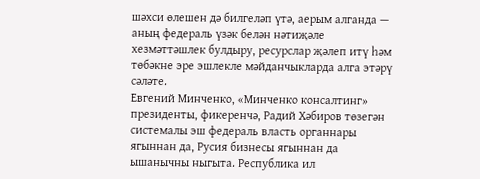шәхси өлешен дә билгеләп үтә, аерым алганда — аның федераль үзәк белән нәтиҗәле хезмәттәшлек булдыру, ресурслар җәлеп итү һәм төбәкне эре эшлекле мәйданчыкларда алга этәрү сәләте.
Евгений Минченко, «Минченко консалтинг» президенты, фикеренчә, Радий Хәбиров төзегән системалы эш федераль власть органнары ягыннан да, Русия бизнесы ягыннан да ышанычны ныгыта. Республика ил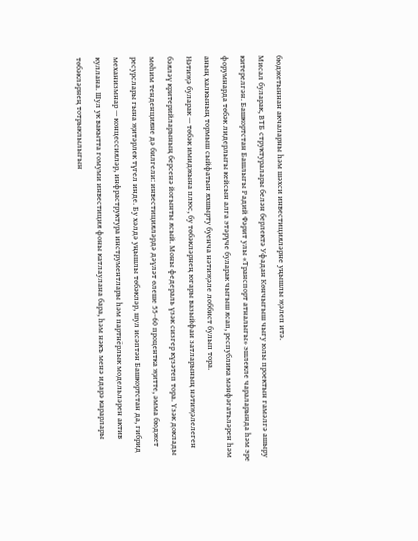бюджетыннан акчаларны һәм шәхси инвестицияләрне уңышлы җәлеп итә.
Мисал буларак, ВТБ структуралары белән берлектә Уфадан Көнчыгыш чыгу юлы проектын гамәлгә ашыру китерелгән. Башкортстан Башлыгы Радий Фәрит улы «Транспорт атналыгы» эшлекле чараларында һәм эре форумнарда төбәк лидерлыгы кейсын алга этәрүче буларак чыгыш ясап, республика мәнфәгатьләрен һәм аның халкының тормыш сыйфатын яхшырту буенча нәтиҗәле лоббист булып тора.
Нәтиҗә буларак — төбәк имиджына плюс, бу төбәкләрнең югары вазыйфаи затларының нәтиҗәлелеген бәяләү критерийларының берсенә йогынты ясый. Моны федераль үзәк сизгер күзәтеп тора. Үзәк доклады мөһим тенденцияне дә билгели: инвестицияләрдә дәүләт өлеше 55–60 процентка җитте, әмма бюджет ресурслары гына җитәрлек түгел инде. Бу хәлдә уңышлы төбәкләр, шул исәптән Башкортстан да, гибрид механизмнар — концессияләр, инфраструктура инструментлары һәм партнёрлык модельләрен актив куллана. Шул ук вакытта гомуми инвестиция фоны катлаулана бара, һәм нәкъ менә идарә карарлары төбәкләрнең тотрыклылыгын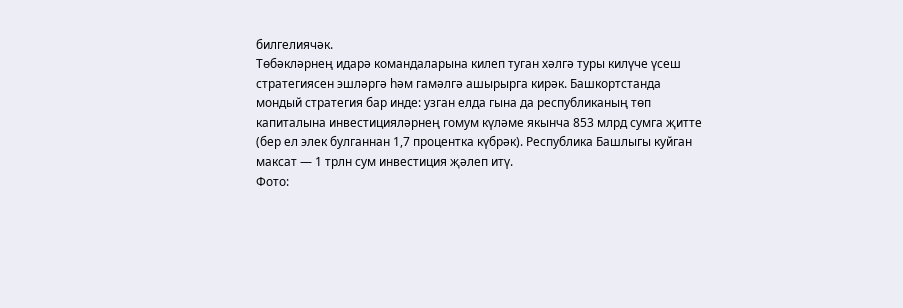билгелиячәк.
Төбәкләрнең идарә командаларына килеп туган хәлгә туры килүче үсеш стратегиясен эшләргә һәм гамәлгә ашырырга кирәк. Башкортстанда мондый стратегия бар инде: узган елда гына да республиканың төп капиталына инвестицияләрнең гомум күләме якынча 853 млрд сумга җитте (бер ел элек булганнан 1,7 процентка күбрәк). Республика Башлыгы куйган максат — 1 трлн сум инвестиция җәлеп итү.
Фото: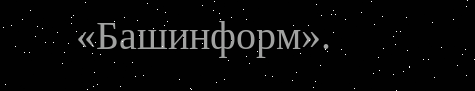«Башинформ».